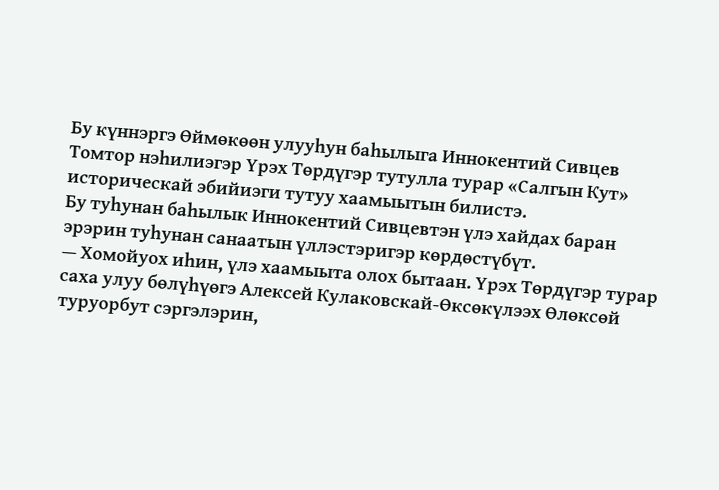Бу күннэргэ Өймөкөөн улууһун баһылыга Иннокентий Сивцев Томтор нэһилиэгэр Үрэх Төрдүгэр тутулла турар «Салгын Кут» историческай эбийиэги тутуу хаамыытын билистэ.
Бу туһунан баһылык Иннокентий Сивцевтэн үлэ хайдах баран эрэрин туһунан санаатын үллэстэригэр көрдөстүбүт.
— Хомойуох иһин, үлэ хаамыыта олох бытаан. Үрэх Төрдүгэр турар саха улуу бөлүһүөгэ Алексей Кулаковскай-Өксөкүлээх Өлөксөй туруорбут сэргэлэрин,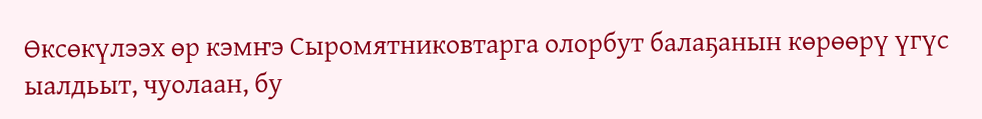Өксөкүлээх өр кэмҥэ Сыромятниковтарга олорбут балаҕанын көрөөрү үгүс ыалдьыт, чуолаан, бу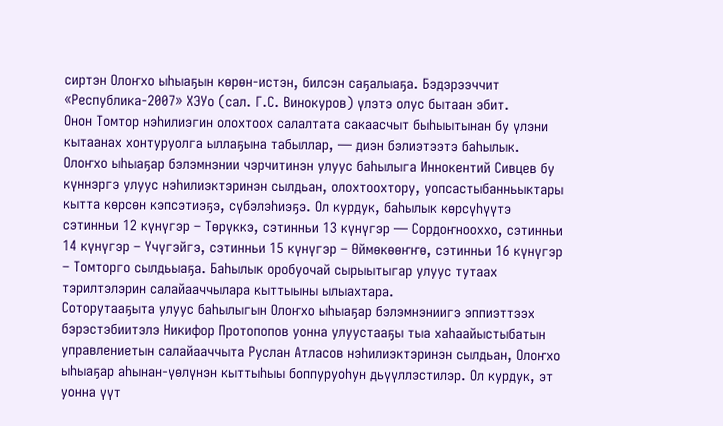сиртэн Олоҥхо ыһыаҕын көрөн-истэн, билсэн саҕалыаҕа. Бэдэрээччит «Республика-2007» ХЭУо (сал. Г.С. Винокуров) үлэтэ олус бытаан эбит.
Онон Томтор нэһилиэгин олохтоох салалтата сакаасчыт быһыытынан бу үлэни кытаанах хонтуруолга ыллаҕына табыллар, — диэн бэлиэтээтэ баһылык.
Олоҥхо ыһыаҕар бэлэмнэнии чэрчитинэн улуус баһылыга Иннокентий Сивцев бу күннэргэ улуус нэһилиэктэринэн сылдьан, олохтоохтору, уопсастыбанньыктары кытта көрсөн кэпсэтиэҕэ, сүбэлэһиэҕэ. Ол курдук, баһылык көрсүһүүтэ сэтинньи 12 күнүгэр – Төрүккэ, сэтинньи 13 күнүгэр — Сордоҥнооххо, сэтинньи 14 күнүгэр – Үчүгэйгэ, сэтинньи 15 күнүгэр – Өймөкөөҥҥө, сэтинньи 16 күнүгэр – Томторго сылдьыаҕа. Баһылык оробуочай сырыытыгар улуус тутаах тэрилтэлэрин салайааччылара кыттыыны ылыахтара.
Соторутааҕыта улуус баһылыгын Олоҥхо ыһыаҕар бэлэмнэниигэ эппиэттээх бэрэстэбиитэлэ Никифор Протопопов уонна улуустааҕы тыа хаһаайыстыбатын управлениетын салайааччыта Руслан Атласов нэһилиэктэринэн сылдьан, Олоҥхо ыһыаҕар аһынан-үөлүнэн кыттыһыы боппуруоһун дьүүллэстилэр. Ол курдук, эт уонна үүт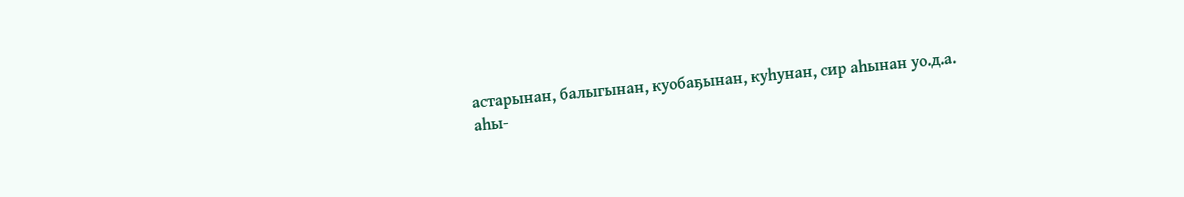астарынан, балыгынан, куобаҕынан, куһунан, сир аһынан уо.д.а. аһы-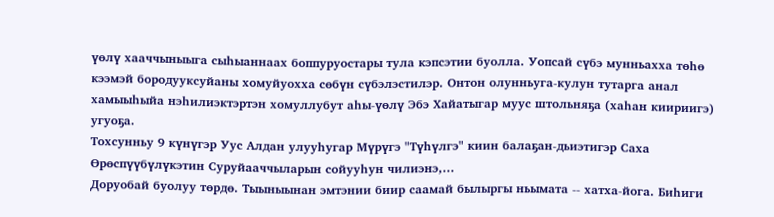үөлү хааччыныыга сыһыаннаах боппуруостары тула кэпсэтии буолла. Уопсай сүбэ мунньахха төһө кээмэй бородууксуйаны хомуйуохха сөбүн сүбэлэстилэр. Онтон олунньуга-кулун тутарга анал хамыыһыйа нэһилиэктэртэн хомуллубут аһы-үөлү Эбэ Хайатыгар муус штольняҕа (хаһан киириигэ) угуоҕа.
Тохсунньу 9 күнүгэр Уус Алдан улууһугар Мүрүгэ "Түһүлгэ" киин балаҕан-дьиэтигэр Саха Өрөспүүбүлүкэтин Суруйааччыларын сойууһун чилиэнэ,…
Доруобай буолуу төрдө. Тыыныынан эмтэнии биир саамай былыргы ньымата -- хатха-йога. Биһиги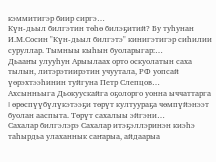кэммитигэр биир сиргэ…
Күн-дьыл билгэтин төһө билэҕитий? Бу туһунан И.М.Сосин "Күн-дьыл билгэтэ" кинигэтигэр сиһилии суруллар. Тымныы кыһын буоларыгар:…
Дьааҥы улууһун Арыылаах орто оскуолатын саха тылын, литэрэтиирэтин учуутала, РФ уопсай үөрэхтээһинин туйгуна Петр Слепцов…
Ахсынньыга Дьокуускайга оҕолорго уонна ыччаттарга I өрөспүүбүлүкэтээҕи төрүт култуураҕа чөмпүйэнээт буолан ааспыта. Төрүт сахалыы эйгэни…
Сахалар билгэлэрэ Сахалар итэҕэллэринэн киэһэ таһырдьа улаханнык саҥарыа, айдаарыа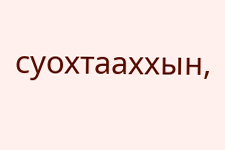суохтааххын,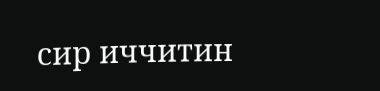сир иччитин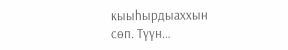кыыһырдыаххын сөп. Түүн…